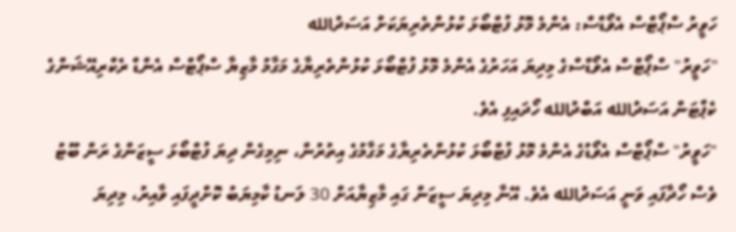ހަވީރު ސްޕޯޓްސް އެވޯޑްސް: އެންމެ މޮޅު ފުޓްބޯޅަ ކުޅުންތެރިޔަކަށް އަސަދުالله
"ހަވީރު" ސްޕޯޓްސް އެވޯޑްސްގެ މިދިޔަ އަހަރުގެ އެންމެ މޮޅު ފުޓްބޯޅަ ކުޅުންތެރިޔާގެ މަގާމު މާޒިޔާ ސްޕޯޓްސް އެންޑް ރެކްރިއޭޝަންގެ ކެޕްޓަން އަސަދުالله އަބްދުالله ހޯދައިފި އެވެ.
"ހަވީރު" ސްޕޯޓްސް އެވޯޑުގެ އެންމެ މޮޅު ފުޓްބޯޅަ ކުޅުންތެރިޔާގެ މަގާމުގެ އިތުރުން، ނިމިގެން ދިޔަ ފުޓްބޯޅަ ސީޒަންގެ ރަން ބޫޓު ވެސް ހޯދާފައި ވަނީ އަސަދުالله އެވެ. އޭނާ މިދިޔަ ސީޒަން ގައި މާޒިޔާއަށް 30 ލަނޑު ކާމިޔަބު ކޮށްދީފައި ވާއިރު، މިދިޔަ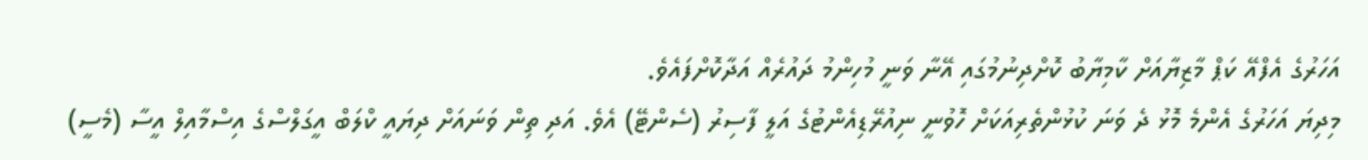އަހަރުގެ އެފްއޭ ކަޕް މާޒިޔާއަށް ކާމިޔާބު ކޮށްދިނުމުގައި އޭނާ ވަނީ މުހިންމު ދައުރެއް އަދާކޮށްފައެވެ.
މިދިޔަ އަހަރުގެ އެންމެ މޮޅު ދެ ވަނަ ކުޅުންތެރިއަކަށް ހޮވުނީ ނިއުރޭޑިއެންޓުގެ އަލީ ފާސިރު (ސެންޓޭ) އެވެ. އަދި ތިން ވަނައަށް ދިޔައީ ކްލަބް އީގަލްސްގެ އިސްމާއިލް އީސާ (މެސީ)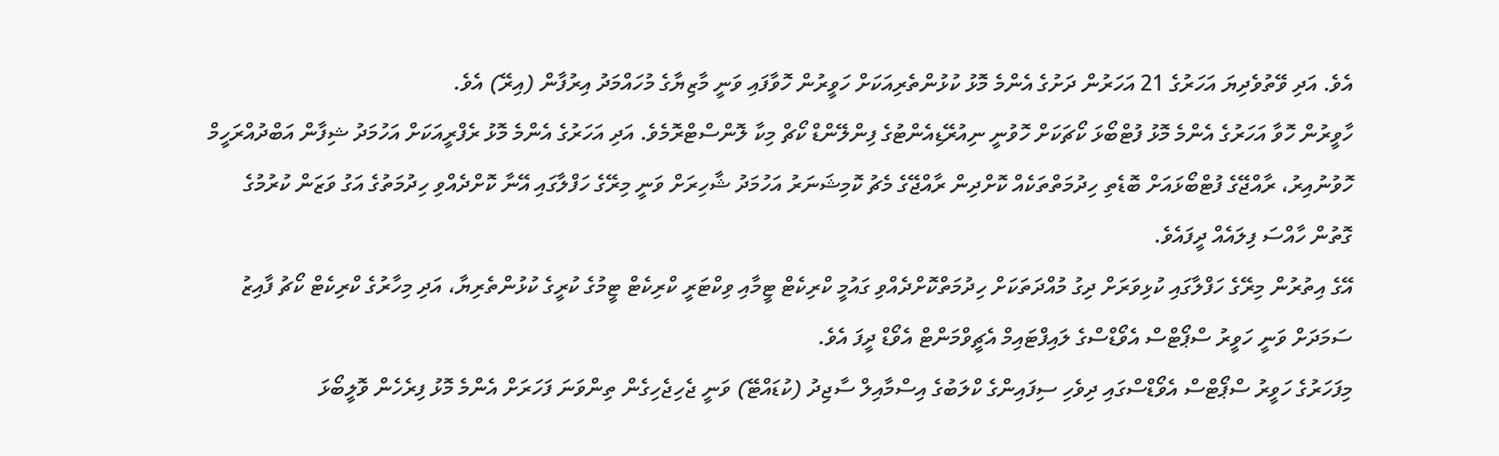އެވެ. އަދި ވޭތުވެދިޔަ އަހަރުގެ 21 އަހަރުން ދަށުގެ އެންމެ މޮޅު ކުޅުންތެރިއަކަށް ހަވީރުން ހޮވާފައި ވަނީ މާޒިޔާގެ މުހައްމަދު އިރުފާން (އިރޭ) އެވެ.
ހާވީރުން ހޮވާ އަހަރުގެ އެންމެ މޮޅު ފުޓްބޯޅަ ކޯޗަކަށް ހޮވުނީ ނިއުރޭޑިއެންޓުގެ ފިންލޭންޑް ކޯޗް މިކާ ލޮންސްޓްރޮމެވެ. އަދި އަހަރުގެ އެންމެ މޮޅު ރެފްރީއަކަށް އަހުމަދު ޝިފާން އަބްދުއްރަހީމް ހޮވުނުއިރު، ރާއްޖޭގެ ފުޓްބޯޅައަށް ބޮޑެތި ހިދުމަތްތަކެއް ކޮށްދިން ރާއްޖޭގެ މެޗު ކޮމިޝަނަރު އަހުމަދު ޝާހިރަށް ވަނީ މިރޭގެ ހަފްލާގައި އޭނާ ކޮށްދެއްވި ހިދުމަތުގެ އަގު ވަޒަން ކުރުމުގެ ގޮތުން ހާއްސަ ފިލައެއް ދީފައެވެ.
އޭގެ އިތުރުން މިރޭގެ ހަފްލާގައި ކުޅިވަރަށް ދިގު މުއްދަތަކަށް ހިދުމަތްކޮށްދެއްވި ގައުމީ ކްރިކެޓް ޓީމާއި ވިކްޓަރީ ކްރިކެޓް ޓީމުގެ ކުރީގެ ކުޅުންތެރިޔާ، އަދި މިހާރުގެ ކްރިކެޓް ކޯޗު ފާއިޒު ސަމަދަށް ވަނީ ހަވީރު ސްޕޯޓްސް އެވޯޑްސްގެ ލައިފްޓައިމް އެޗީވްމަންޓް އެވޯޑް ދީފަ އެވެ.
މިފަހަރުގެ ހަވީރު ސްޕޯޓްސް އެވޯޑްސްގައި ދިވެހި ސިފައިންގެ ކްލަބުގެ އިސްމާއިލް ސާޖިދު (ކުޑައްޓޭ) ވަނީ ޖެހިޖެހިގެން ތިންވަނަ ފަހަރަށް އެންމެ މޮޅު ފިރެހެން ވޮލީބޯޅަ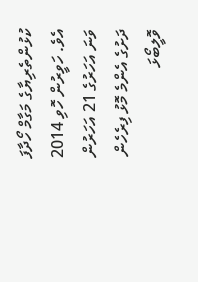ކުޅުންތެރިޔާގެ މަގާމް ހޯދާފަ އެވެ. ހަވީރުން ހޮވި 2014 ވަނަ އަހަރުގެ 21 އަހަރުން ދަށުގެ އެންމެ މޮޅު ފިރެހެން ވޮލީބޯޅަ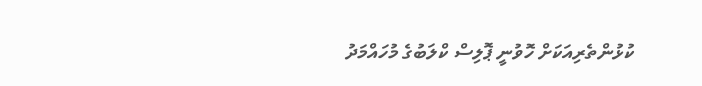ކުޅުންތެރިއަކަށް ހޮވުނީ ޕޮލިސް ކްލަބުގެ މުހައްމަދު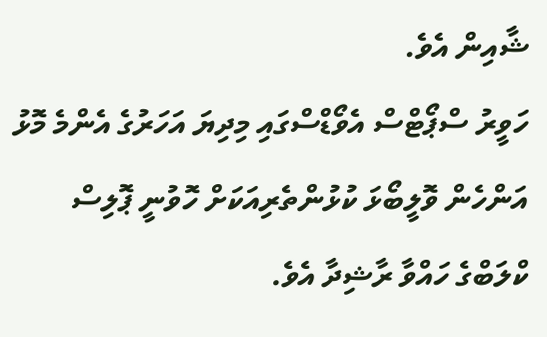ޝާއިން އެވެ.
ހަވީރު ސްޕޯޓްސް އެވޯޑްސްގައި މިދިޔަ އަހަރުގެ އެންމެ މޮޅު އަންހެން ވޮލީބޯޅަ ކުޅުންތެރިއަކަށް ހޮވުނީ ޕޮލިސް ކްލަބްގެ ހައްވާ ރާޝިދާ އެވެ.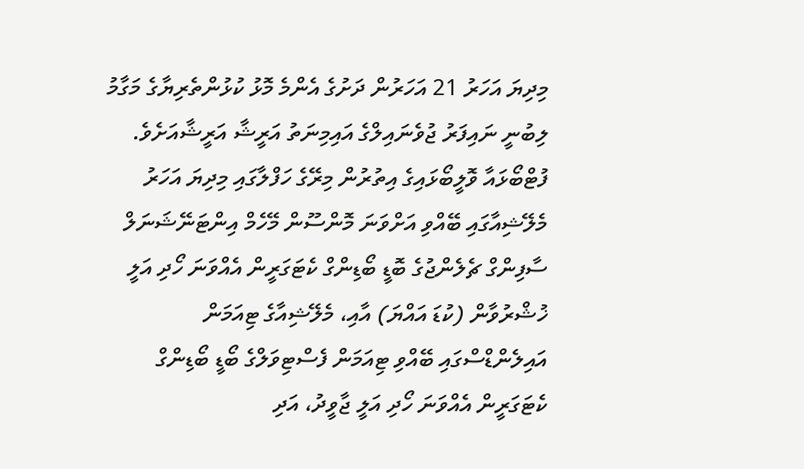މިދިޔަ އަހަރު 21 އަހަރުން ދަށުގެ އެންމެ މޮޅު ކުޅުންތެރިޔާގެ މަގާމު ލިބުނީ ނައިފަރު ޖުވެނައިލްގެ އައިމިނަތު އަރީޝާ އަރީޝާއަށެވެ.
ފުޓްބޯޅައާ ވޮލީބޯޅައިގެ އިތުރުން މިރޭގެ ހަފްލާގައި މިދިޔަ އަހަރު މެލޭޝިއާގައި ބޭއްވި އަށްވަނަ މޮންސޫން މޭހެމް އިންޓަނޭޝަނަލް ސާފިންގް ޗެލެންޖުގެ ބޮޑީ ބޯޑިންގް ކެޓަގަރީން އެއްވަނަ ހޯދި އަލީ ޚުޝްރުވާން (ކުޑަ އައްޔަ) އާއި، މެލޭޝިއާގެ ޓިއަމަން އައިލެންޑްސްގައި ބޭއްވި ޓިއަމަން ފެސްޓިވަލްގެ ބޯޑީ ބޯޑިންގް ކެޓަގަރީން އެއްވަނަ ހޯދި އަލީ ޖާވީދު، އަދި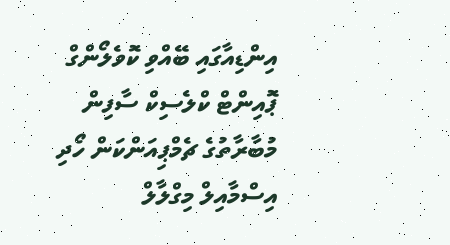އިންޑިއާގައި ބޭއްވި ކޮވެލޯންގް ޕޮއިންޓް ކްލެސިކް ސާފިން މުބާރާތުގެ ޗެމްޕިއަންކަން ހޯދި އިސްމާއިލް މިގްލާލް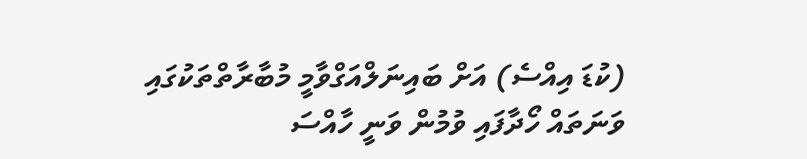(ކުޑަ އިއްސެ) އަށް ބައިނަލްއަގްވާމީ މުބާރާތްތަކުގައި ވަނަތައް ހޯދާފައި ވުމުން ވަނީ ހާއްސަ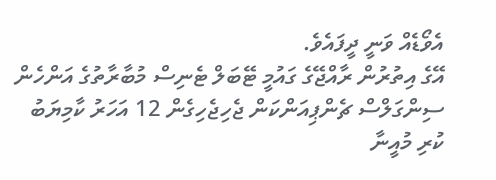އެވޯޑެއް ވަނީ ދީފައެވެ.
އޭގެ އިތުރުން ރާއްޖޭގެ ގައުމީ ޓޭބަލް ޓެނިސް މުބާރާތުގެ އަންހެން ސިންގަލްސް ޗެންޕިއަންކަން ޖެހިޖެހިގެން 12 އަހަރު ކާމިޔަބު ކުރި މުއީނާ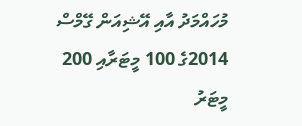މުހައްމަދު އާއި އޭޝިއަން ގޭމްސް 2014ގެ 100 މީޓަރާއި 200 މީޓަރު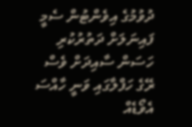ދުވުމުގެ އިވެންޓުން ސެމީ ފައިނަލަށް ދަތުރުކުރި ހަސަން ސާއިދަށް ވެސް ރޭގެ ހަފްލާގައި ވަނީ ހާއްސަ އެވޯޑެއް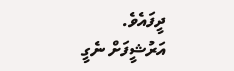ދީފައެވެ.
އަރުޝީފަށް ނެގީ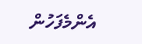އެންމެފަހުން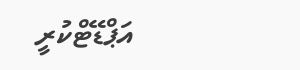އަޕްޑޭޓްކުރީ